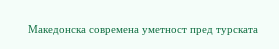Македонска современа уметност пред турската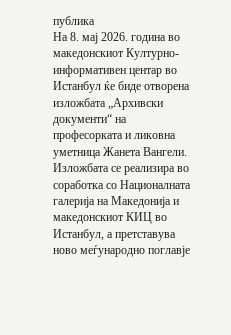публика
На 8. мај 2026. година во македонскиот Културно-информативен центар во Истанбул ќе биде отворена изложбата „Архивски документи“ на професорката и ликовна уметница Жанета Вангели. Изложбата се реализира во соработка со Националната галерија на Македонија и македонскиот КИЦ во Истанбул, а претставува ново меѓународно поглавје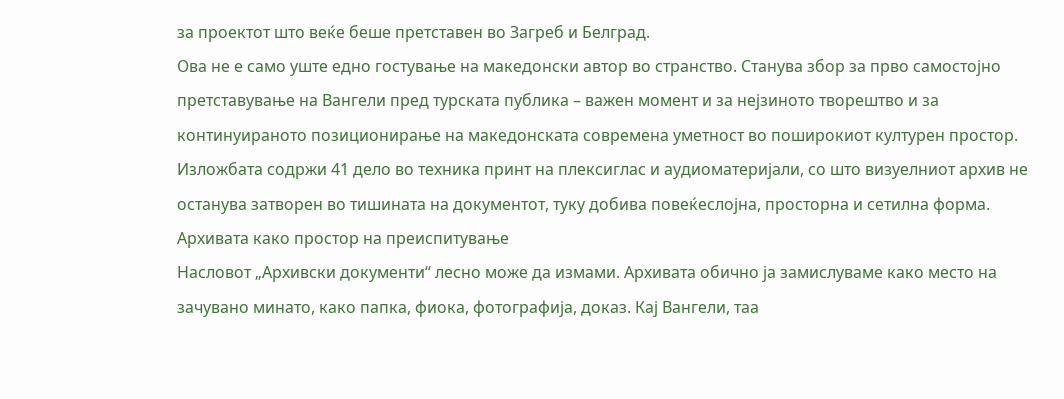за проектот што веќе беше претставен во Загреб и Белград.
Ова не е само уште едно гостување на македонски автор во странство. Станува збор за прво самостојно претставување на Вангели пред турската публика – важен момент и за нејзиното творештво и за континуираното позиционирање на македонската современа уметност во поширокиот културен простор. Изложбата содржи 41 дело во техника принт на плексиглас и аудиоматеријали, со што визуелниот архив не останува затворен во тишината на документот, туку добива повеќеслојна, просторна и сетилна форма.
Архивата како простор на преиспитување
Насловот „Архивски документи“ лесно може да измами. Архивата обично ја замислуваме како место на зачувано минато, како папка, фиока, фотографија, доказ. Кај Вангели, таа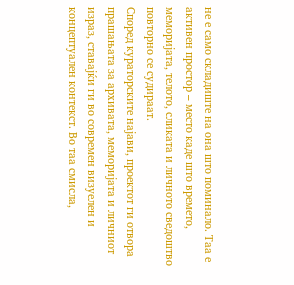не е само складиште на она што поминало. Таа е активен простор – место каде што времето, меморијата, телото, сликата и личното сведоштво повторно се судираат.
Според кураторските најави, проектот ги отвора прашањата за архивата, меморијата и личниот израз, ставајќи ги во современ визуелен и концептуален контекст. Во таа смисла,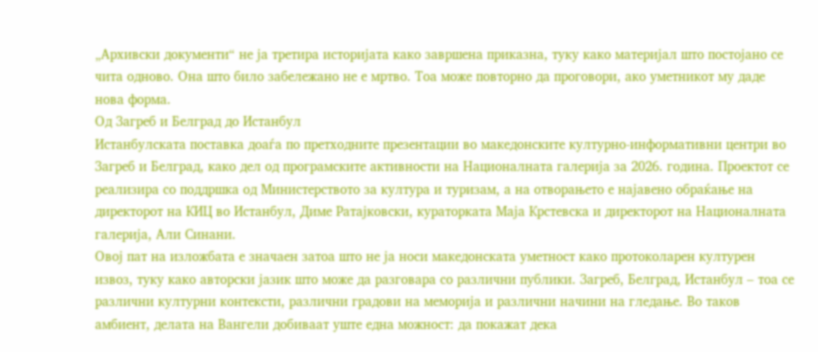„Архивски документи“ не ја третира историјата како завршена приказна, туку како материјал што постојано се чита одново. Она што било забележано не е мртво. Тоа може повторно да проговори, ако уметникот му даде нова форма.
Од Загреб и Белград до Истанбул
Истанбулската поставка доаѓа по претходните презентации во македонските културно-информативни центри во Загреб и Белград, како дел од програмските активности на Националната галерија за 2026. година. Проектот се реализира со поддршка од Министерството за култура и туризам, а на отворањето е најавено обраќање на директорот на КИЦ во Истанбул, Диме Ратајковски, кураторката Маја Крстевска и директорот на Националната галерија, Али Синани.
Овој пат на изложбата е значаен затоа што не ја носи македонската уметност како протоколарен културен извоз, туку како авторски јазик што може да разговара со различни публики. Загреб, Белград, Истанбул – тоа се различни културни контексти, различни градови на меморија и различни начини на гледање. Во таков амбиент, делата на Вангели добиваат уште една можност: да покажат дека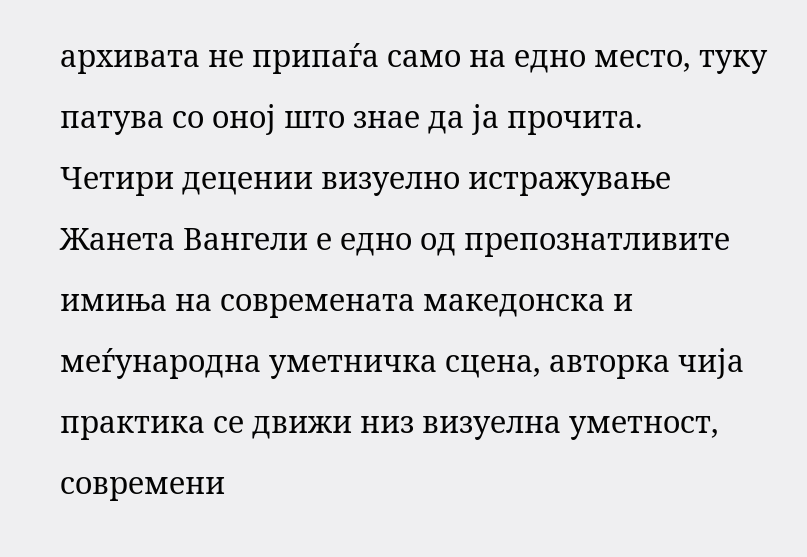архивата не припаѓа само на едно место, туку патува со оној што знае да ја прочита.
Четири децении визуелно истражување
Жанета Вангели е едно од препознатливите имиња на современата македонска и меѓународна уметничка сцена, авторка чија практика се движи низ визуелна уметност, современи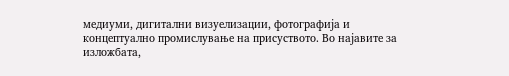медиуми, дигитални визуелизации, фотографија и концептуално промислување на присуството. Во најавите за изложбата,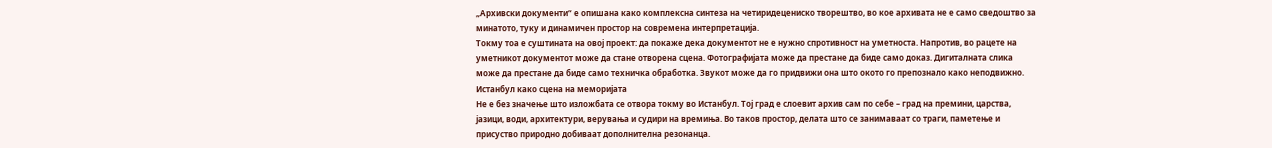„Архивски документи“ е опишана како комплексна синтеза на четиридецениско творештво, во кое архивата не е само сведоштво за минатото, туку и динамичен простор на современа интерпретација.
Токму тоа е суштината на овој проект: да покаже дека документот не е нужно спротивност на уметноста. Напротив, во рацете на уметникот документот може да стане отворена сцена. Фотографијата може да престане да биде само доказ. Дигиталната слика може да престане да биде само техничка обработка. Звукот може да го придвижи она што окото го препознало како неподвижно.
Истанбул како сцена на меморијата
Не е без значење што изложбата се отвора токму во Истанбул. Тој град е слоевит архив сам по себе – град на премини, царства, јазици, води, архитектури, верувања и судири на времиња. Во таков простор, делата што се занимаваат со траги, паметење и присуство природно добиваат дополнителна резонанца.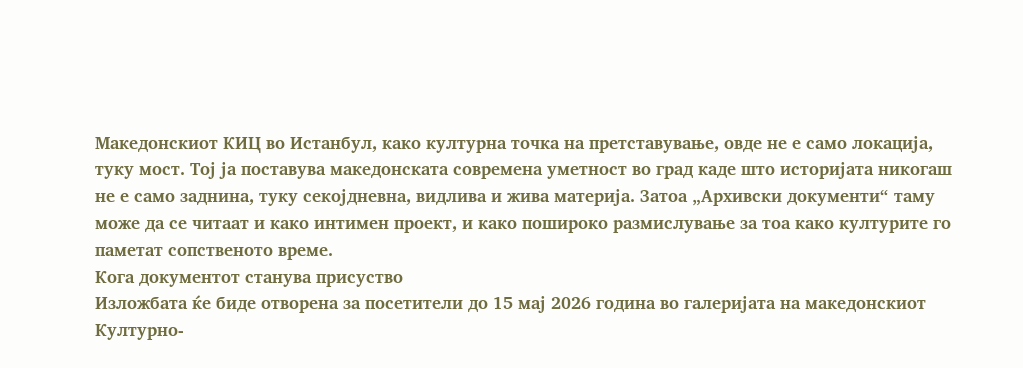Македонскиот КИЦ во Истанбул, како културна точка на претставување, овде не е само локација, туку мост. Тој ја поставува македонската современа уметност во град каде што историјата никогаш не е само заднина, туку секојдневна, видлива и жива материја. Затоа „Архивски документи“ таму може да се читаат и како интимен проект, и како пошироко размислување за тоа како културите го паметат сопственото време.
Кога документот станува присуство
Изложбата ќе биде отворена за посетители до 15 мај 2026 година во галеријата на македонскиот Културно-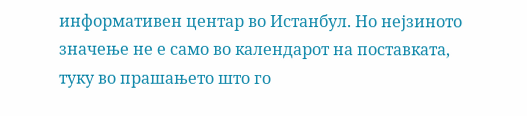информативен центар во Истанбул. Но нејзиното значење не е само во календарот на поставката, туку во прашањето што го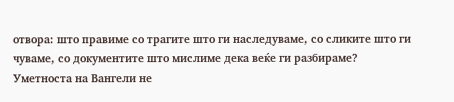отвора: што правиме со трагите што ги наследуваме, со сликите што ги чуваме, со документите што мислиме дека веќе ги разбираме?
Уметноста на Вангели не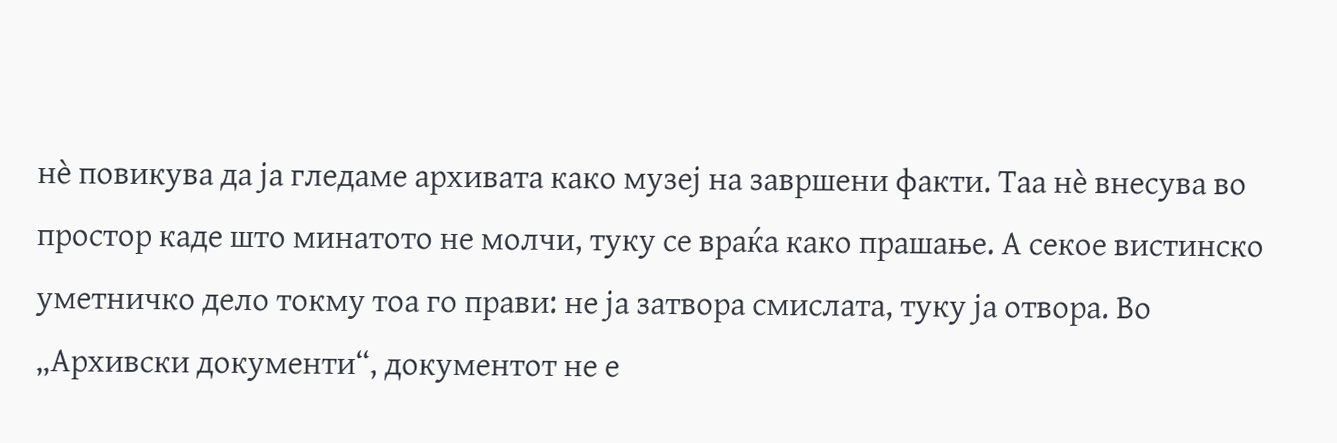нè повикува да ја гледаме архивата како музеј на завршени факти. Таа нè внесува во простор каде што минатото не молчи, туку се враќа како прашање. А секое вистинско уметничко дело токму тоа го прави: не ја затвора смислата, туку ја отвора. Во „Архивски документи“, документот не е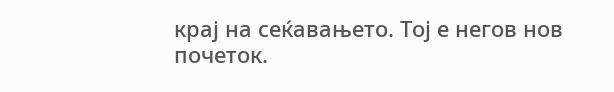крај на сеќавањето. Тој е негов нов почеток.